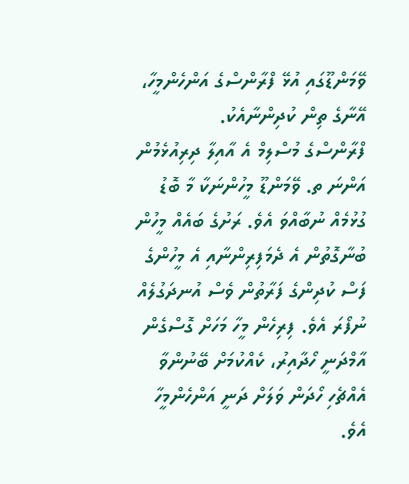ވޭމަންޑޫގައި އުޅޭ ފްރާންސްގެ އަންހެންމީހާ، އޭނާގެ ތިން ކުދިންނާއެކު.
ފްރާންސްގެ މުސްލިމް އެ އާއިލާ ދިރިއުޅެމުން އަންނަ ތ. ވޭމަންޑޫ މީހުންނަކާ މާ ބޮޑު ގުޅުމެއް ނުބާއްވަ އެވެ. ރަށުގެ ބައެއް މީހުން ބުނާގޮތުން އެ ދެމަފިރިންނާއި އެ މީހުންގެ ފަސް ކުދިންގެ ފަރާތުން ވެސް އުނދަގުލެއް ނުފޯރަ އެވެ. ފިރިހެން މީހާ މަހަށް ގޮސްގެން އާމްދަނީ ހޯދާއިރު، ކެއްކުމަށް ބޭނުންވާ އެއްޗެހި ހޯދަން ވަލަށް ދަނީ އަންހެންމީހާ އެވެ.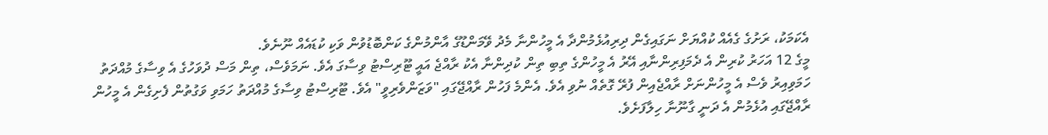އެކަމަކު، ރަށުގެ ގެއެއް ކުއްޔަށް ނަގައިގެން ދިރިއުޅެމުންދާ އެ މީހުންނާ މެދު ވޭމަންޑޫގެ އާންމުންގެ ކަންބޮޑުވުން ވަކި ކުޑައެއް ނޫނެވެ.
މީގެ 12 އަހަރު ކުރިން އެ ދެމަފިރިންނާއި އޭރު އެ މީހުންގެ ތިބި ތިން ކުދިންނާ އެކު ރާއްޖެ އައީ ޓޫރިސްޓު ވިސާގަ އެވެ. ނަމަވެސް، ތިން މަސް ދުވަހުގެ އެ ވިސާގެ މުއްދަތު ހަމަވިއިރު ވެސް އެ މީހުންނަށް ރާއްޖެއިން ފުރޭ ގޮތެއް ނުވި އެވެ. އެންމެ ފަހުން ރާއްޖޭގައި "ވަޒަންވެރިވީ" އެވެ. ޓޫރިސްޓު ވިސާގެ މުއްދަތު ހަމަވި ވަގުތުން ފެށިގެން އެ މީހުން ރާއްޖޭގައި އުޅެމުން އެ ދަނީ ގާނޫނާ ހިލާފަށެވެ.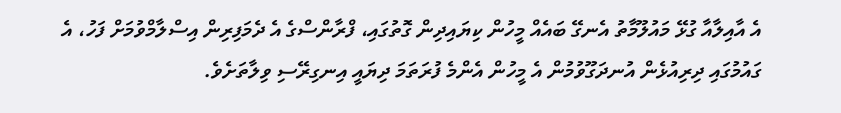އެ އާއިލާއާ ގުޅޭ މައުލޫމާތު އެނގޭ ބައެއް މީހުން ކިޔައިދިން ގޮތުގައި، ފްރާންސްގެ އެ ދެމަފިރިން އިސްލާމްވުމަށް ފަހު، އެ ގައުމުގައި ދިރިއުޅެން އުނދަގޫވުމުން އެ މީހުން އެންމެ ފުރަތަމަ ދިޔައީ އިނގިރޭސި ވިލާތަށެވެ.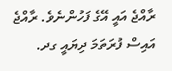ރާއްޖެ އައީ އޭގެ ފަހުންނެވެ. ރާއްޖެ އައިސް ފުރަތަމަ ދިޔައީ ގދ.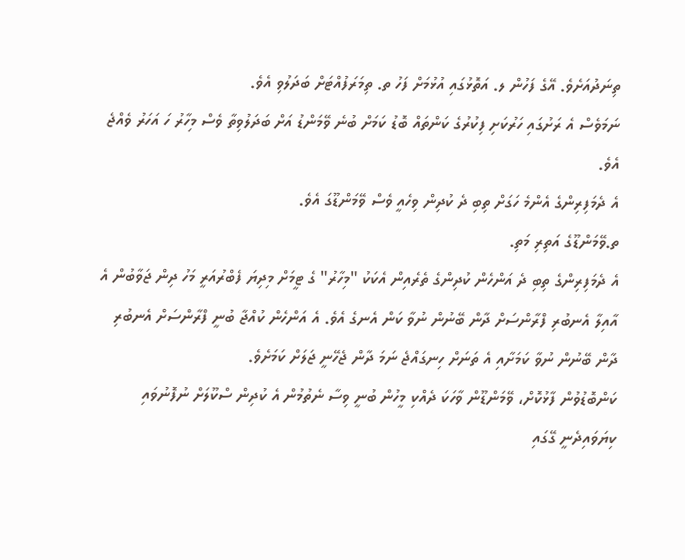ތިނަދުއަށެވެ. އޭގެ ފަހުން ލ. އަތޮޅުގައި އުޅުމަށް ފަހު ތ. ތިމަރަފުއްޓަށް ބަދަލުވި އެވެ.
ނަމަވެސް އެ ރަށުގައި ހަރުކަށި ފިކުރުގެ ކަންތައް ބޮޑު ކަމަށް ބުނެ ވޭމަންޑު އަށް ބަދަލުވިތާ ވެސް މިހާރު ހަ އަހަރު ވެއްޖެ އެވެ.
އެ ދެމަފިރިންގެ އެންމެ ހަގަށް ތިބި ދެ ކުދިން ވިހެއީ ވެސް ވޭމަންޑޫގަ އެވެ.
ތ.ވޭމަންޑޫގެ އަތިރި މަތި.
އެ ދެމަފިރިންގެ ތިބި ދެ އަންހެން ކުދިންގެ ތެރެއިން އެކަކު "މިހާރު" ގެ ޓީމަށް މިދިޔަ ފެބްރުއަރީ މަހު ދިން ޖަވާބުން އެ އާއިލާ އެނބުރި ފްރާންސަށް ދާން ބޭނުން ނުވާ ކަން އެނގެ އެވެ. އެ އަންހެން ކުއްޖާ ބުނީ ފްރާންސަށް އެނބުރި ދާން ބޭނުން ނުވާ ކަމަށާއި އެ ތަނަށް ހިނގައްޖެ ނަމަ ދާން ޖެހޭނީ ޖަލަށް ކަމަށެވެ.
ކަންބޮޑުވުން ފާޅުކޮށް، ވޭމަންޑޫން ވާހަކަ ދެއްކި މީހުން ބުނީ ވިސާ ނެތުމުން އެ ކުދިން ސްކޫލަށް ނުފޮނުވައި ކިޔަވައިދެނީ ގޭގައި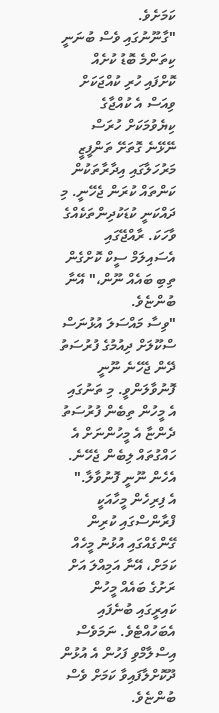ކަމަށެވެ.
"ގާނޫނުގައި ވެސް ބުނަނީ ކިތަންމެ ބޮޑު ކުށެއް ކޮށްފައި ހުރި ކުއްޖަކަށް ވިއަސް އެ ކުއްޖާގެ ކިޔެވުމަކަށް ހުރަސް ނޭޅޭނެ ގޮތަށޭ ތަންފީޒީ މަރުހަލާގައި އިދާރާތަކުން ކަންތައް ކުރަން ޖެހޭނީ. މި ދައްކަނީ ކުޑަކުދިންތަކެއްގެ ވާހަކަ. ރާއްޖޭގައި އެސައިލަމް ސީކް ކޮށްގެން ތިބި ބައެއް ނޫން،" އޭނާ ބުންޏެވެ.
"ވިސާ މައްސަލަ އުޅުނަސް ސްކޫލަށް ދިއުމުގެ ފުރުސަތު ދޭން ޖެހޭނެ ނޫނީ ފޮނުވާލަންވީ. މި ތަނުގައި އެ މީހުން ތިބެން ފުރުސަތު ދެންޏާ އެ މީހުންނަށް އެ ހައްގުތައް ލިބެން ޖެހޭނެ. އެހެން ނޫނީ ފޮނުވާލާ."
އެ ފިރިހެން މީހާއަކީ ފްރާންސްގައި ކުރިން ގޭންގެއްގައި އުޅުނު މީހެއް ކަމަށް، އޭނާ އަމިއްލަ އަށް ރަށުގެ ބައެއް މީހުން ކައިރީގައި ބުނެފައި އެބަހުއްޓެވެ. ނަމަވެސް އިސްލާމްވި ފަހުން އެ އުޅުން ދޫކޮށްލާފައިވާ ކަމަށް ވެސް ބުންޏެވެ.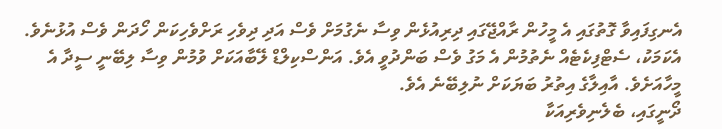އެނގިފައިވާ ގޮތުގައި އެ މީހުން ރާއްޖޭގައި ދިރިއުޅެން ވިސާ ނެގުމަށް ވެސް އަދި ދިވެހި ރަށްވެހިކަން ހޯދަން ވެސް އުޅުނެވެ. އެކަމަކު، ސެޓްފިކެޓެއް ނެތުމުން އެ މަގު ވެސް ބަންދުވީ އެވެ. އަންސްކިލްޑް ލޭބާއަކަށް ވުމުން ވިސާ ލިބޭނީ ސީދާ އެ މީހާއަށެވެ. އާއިލާގެ އިތުރު ބަޔަކަށް ނުލިބޭނެ އެވެ.
ދޯނީގައި، ބެލެނިވެރިއަކާ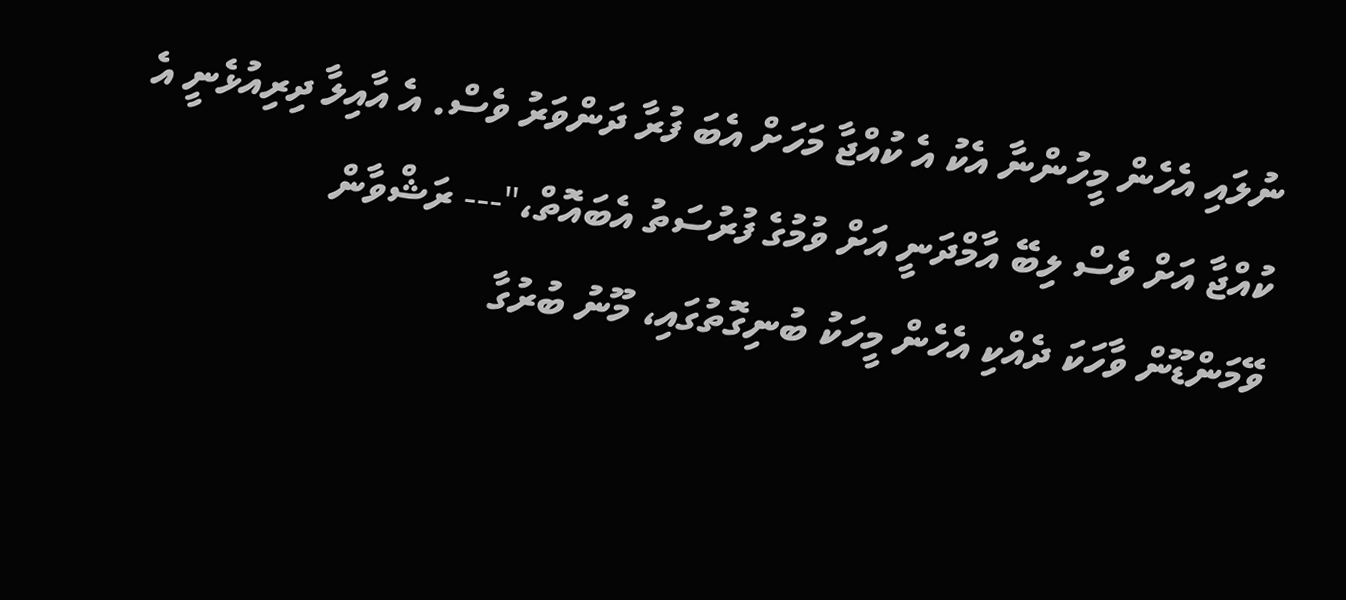ނުލައި އެހެން މީހުންނާ އެކު އެ ކުއްޖާ މަހަށް އެބަ ފުރާ ދަންވަރު ވެސް. އެ އާއިލާ ދިރިއުޅެނީ އެ ކުއްޖާ އަށް ވެސް ލިބޭ އާމްދަނީ އަށް ވުމުގެ ފުރުސަތު އެބައޮތް،"--- ރަޝްވާން
ވޭމަންޑޫން ވާހަކަ ދެއްކި އެހެން މީހަކު ބުނިގޮތުގައި، މޫނު ބުރުގާ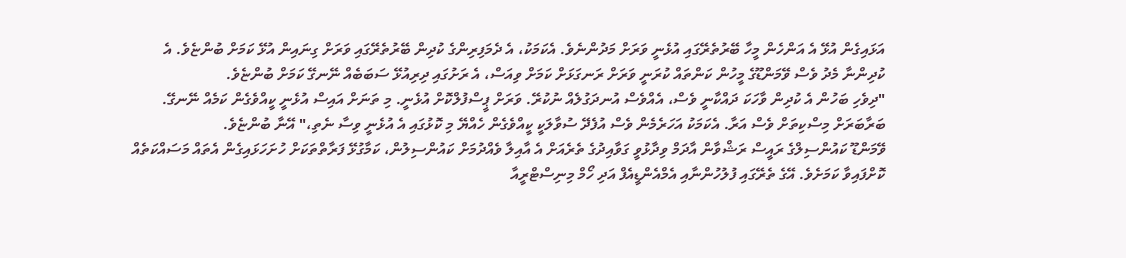އަޅައިގެން އުޅޭ އެ އަންހެން މީހާ ބޭރުތެރޭގައި އުޅެނީ ވަރަށް މަދުންނެވެ. އެކަމަކު، އެ ދެމަފިރިންގެ ކުދިން ބޭރުތެރޭގައި ވަރަށް ގިނައިން އުޅޭ ކަމަށް ބުންޏެވެ. އެ ކުދިންނާ މެދު ވެސް ވޭމަންޑޫގެ މީހުން ކަންތައް ކުރަނީ ވަރަށް ރަނގަޅަށް ކަމަށް ވިއަސް، އެ ރަށުގައި ދިރިއުޅޭ ސަބަބެއް ނޭނގޭ ކަމަށް ބުންޏެވެ.
"ދިވެހި ބަހުން އެ ކުދިން ވާހަކަ ދައްކާނީ ވެސް، އެއްވެސް އުނދަގުލެއް ނުކުރޭ. ވަރަށް ޕީސްފުލްކޮށް އުޅެނީ. މި ތަނަށް އައިސް އުޅެނީ ކީއްވެގެން ކަމެއް ނޭނގޭ. ބަރާބަރަށް މިސްކިތަށް ވެސް އަރާ. އެކަމަކު އަހަރެމެން ވެސް އުފެދޭ ސުވާލަކީ ކީއްވެގެން ހެއްޔޭ މި ކޮޅުގައި އެ އުޅެނީ ވިސާ ނެތި،" އޭނާ ބުންޏެވެ.
ވޭމަންޑޫ ކައުންސިލްގެ ރައީސް ރަޝްވާން އާދަމް ވިދާޅުވީ ގަވާއިދުގެ ތެރެއަށް އެ އާއިލާ ވެއްދުމަށް ކައުންސިލުން، ކަމާގުޅޭ ފަރާތްތަކަށް ހުށަހަޅައިގެން އެތައް މަސައްކަތެއް ކޮށްފައިވާ ކަމަށެވެ. އޭގެ ތެރޭގައި ފުލުހުންނާއި އެމްއެންޑީއެފް އަދި ހޯމް މިނިސްޓްރީއާ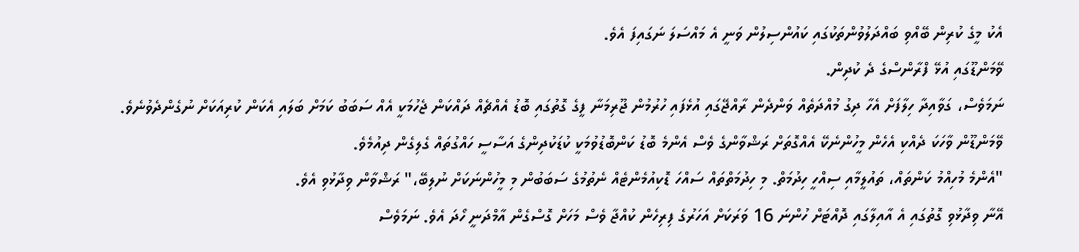އެކު މީގެ ކުރިން ބޭއްވި ބައްދަލުވުންތަކުގައި ކައުންސިލުން ވަނީ އެ މައްސަލަ ނަގައިފަ އެވެ.
ވޭމަންޑޫގައި އުޅޭ ފްރާންސްގެ ދެ ކުދިން.
ނަމަވެސް، ގަވާއިދާ ހިލާފަށް އެހާ ދިގު މުއްދަތެއް ވަންދެން ރާއްޖޭގައި އުޅެފައި ހުރުމުން ޖޫރިމަނާ ފީގެ ގޮތުގައި ބޮޑު އެއްޗެއް ދައްކަން ޖެހުމަކީ އެއް ސަބަބު ކަމަށް ބަލައި އެކަން ކުރިއަކަށް ނުގެންދެވުނެވެ.
ވޭމަންޑޫން ވާހަކަ ދެއްކި އެހެން މީހުންނެކޭ އެއްގޮތަށް ރަޝްވާންގެ ވެސް އެންމެ ބޮޑު ކަންބޮޑުވުމަކީ ކުޑަކުދިންގެ އަސާސީ ހައްގުތައް ގެލިގެން ދިއުމެވެ.
"އެންމެ މުހިއްމު ކަންތައް، ތައުލީމާއި ސިއްހީ ހިދުމަތް. މި ހިދުމަތްތައް ސައްހަ ޑޮކިއުމެންޓެއް ނެތުމުގެ ސަބަބުން މި މީހުންނަކަށް ނުލިބޭ،" ރަޝްވާން ވިދާޅުވި އެވެ.
އޭނާ ވިދާޅުވި ގޮތުގައި އެ އާއިލާގައި ދޮއްޓަށް ހުންނަ 16 ވަރަކަށް އަހަރުގެ ފިރިހެން ކުއްޖާ ވެސް މަހަށް ގޮސްގެން އާމްދަނީ ހޯދަ އެވެ. ނަމަވެސް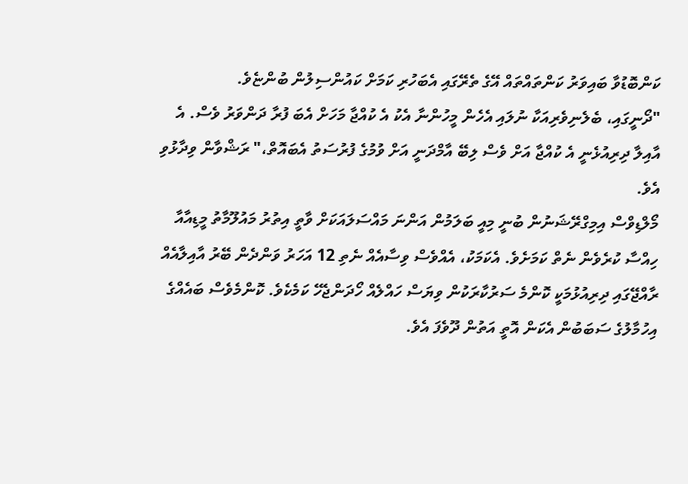ކަންބޮޑުވާ ބައިވަރު ކަންތައްތައް އޭގެ ތެރޭގައި އެބަހުރި ކަމަށް ކައުންސިލުން ބުންޏެވެ.
"ދޯނީގައި، ބެލެނިވެރިއަކާ ނުލައި އެހެން މީހުންނާ އެކު އެ ކުއްޖާ މަހަށް އެބަ ފުރާ ދަންވަރު ވެސް. އެ އާއިލާ ދިރިއުޅެނީ އެ ކުއްޖާ އަށް ވެސް ލިބޭ އާމްދަނީ އަށް ވުމުގެ ފުރުސަތު އެބައޮތް،" ރަޝްވާން ވިދާޅުވި އެވެ.
މޯލްޑިވްސް އިމިގްރޭޝަނުން ބުނީ މިއީ ބަލަމުން އަންނަ މައްސަލައަކަށް ވާތީ އިތުރު މައުލޫމާތު މީޑިއާއާ ހިއްސާ ކުރެވެން ނެތް ކަމަށެވެ. އެކަމަކު، އެއްވެސް ވިސާއެއް ނެތި 12 އަހަރު ވަންދެން ބޭރު އާއިލާއެއް ރާއްޖޭގައި ދިރިއުޅުމަކީ ކޮންމެ ސަރުކާރަކުން ވިޔަސް ހައްލެއް ހޯދަންޖެހޭ ކަމެކެވެ. ކޮންމެވެސް ބައެއްގެ އިހުމާލުގެ ސަބަބުން އެކަން އޮތީ އަތުން ދޫވެފަ އެވެ.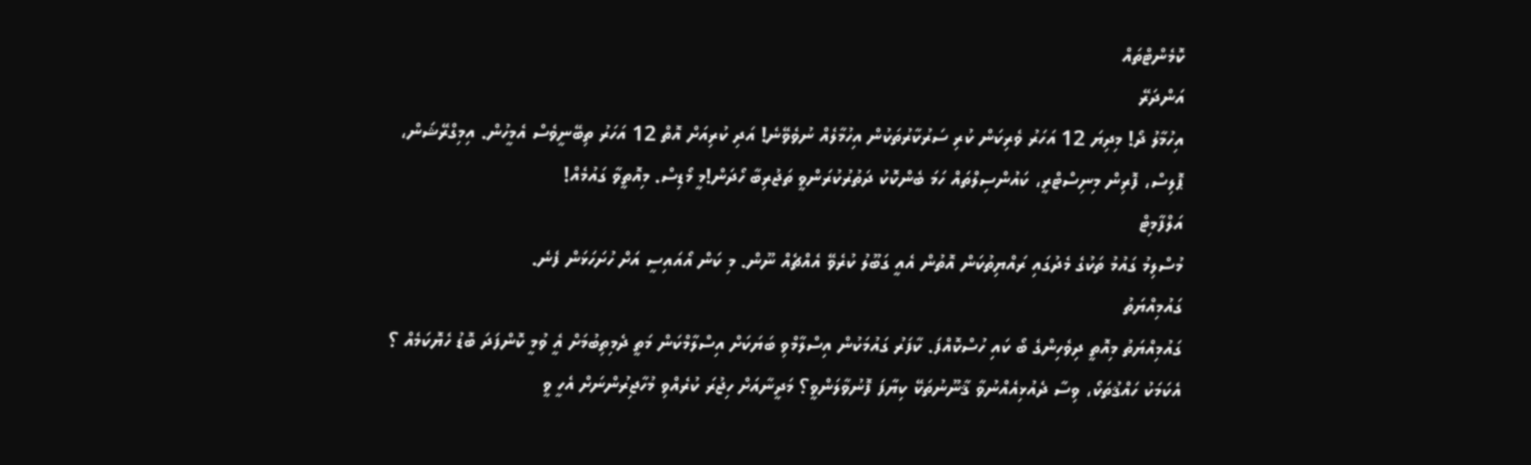ކޮމެންޓްތައް
އަންދަރޭ
އިހުމާލު ދޯ! މިދިޔަ 12 އަހަރު ވެރިކަން ކުރި ސަރުކާރުތަކުން އިހުމާލެއް ނުވެވޭނެ! އަދި ކުރިއަށް އޮތް 12 އަހަރު ތިބޭނީވެސް އެމީހުން. އިމިގްރޭޝަން، ޕޮލިސް، ފޮރިން މިނިސްޓްރީ، ކައުންސިލްތައް ހަމަ ބެންކޮކު ދަތުރުކުރަންވީ ތަޖުރިބާ ހޯދަން!މީ މޯޑިސް. މިއޮތީވާ ގައުމެއް!
އަލްފާމިޓް
މުސްލިމު ގައުމު ތަކުގެ މެދުގައި ރައްޔިތުކަން އޮތުން އެއީ ގަބޫލު ކުރެވޭ އެއްޗެއް ނޫން. މި ކަން އޯއައިސީ އަށް ހުށަހަޅަން ފެނެ.
ގައުމިއްޔަތު
ގައުމިއްޔަތު މިއޮތީ ދިވެހިންގެ ބޯ ކައި ހުސްކޮއްފަ. ކާފަރު ގައުމަކުން އިސްލާމްވި ބަޔަކަށް އިސްލާމްކަން މަތީ ދެމިތިބުމަށް އެީ ވުމީ ކޮންފަދަ ބޮޑު ހެޔޮކަމެއް ؟ އެކަމަކު ހައްޤުތަކޯ، ވިސާ ދެއުޅިއެއްނުވާ ޤާނޫނުތަކޭ ކިޔާފަ ފޮނުވާލަންވީ؟ މަދީނާއަށް ހިޖުރަ ކުރެއްވި މުހާޖިރުންނަށް އެހީ ވީ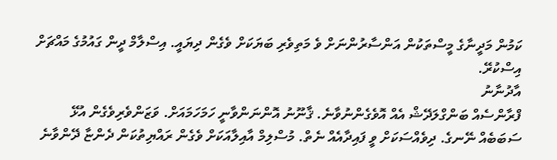ކަމުން މަދީނާގެ މީސްތަކުން އަންސާރުންނަށް ވެ މަތިވެރި ބަޔަކަށް ވެގެން ދިޔައީ. އިސްލާމް ދީން ގައުމުގެ މައްޗަށް އިސްކުރޭ.
އާދުނާނު
ފްރާންސެއް ބަންގްލަދޭޝް އެއް އޮވެގެންނުވާނެ. ޤާނޫނު އޮންނަންވާނީ ހަމަހަމައަށް. ވަޒަންވެރިވެގެން އުޅޭ ސަބަބެއް ނޭނގެ. ދިވެއްސަކަށް ވީ ފައިދާއެއް ނެތް. މުސްލިމް އާއިލާއަކަށް ވެގެން ރައްޔިތުކަން ދެންޏާ ދޭންވާނެ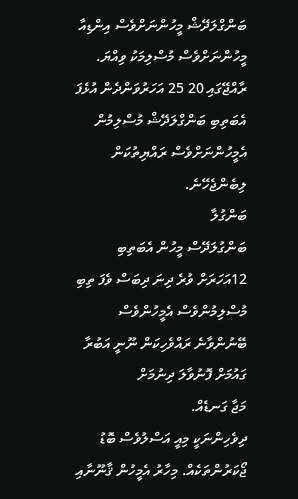ބަންގްލަދޭޝް މީހުންނަށްވެސް އިންޑިއާ މީހުންނަށްވެސް މުސްލިމަކު ވިއްޔަ. ރާއްޖޭގައި 20 25 އަހަރުވަންދެން އުޅެފަ އެބަތިބި ބަންގްލަދޭޝް މުސްލިމުން އެމީހުންނަށްވެސް ރައްޔިތުކަން ލިބެންޖެހޭނެ.
ބަންގުލާ
ބަންގުލަދޭސް މީހުން އެބަތިބި 12އަހަރަށް ވުރެ ދިނަ ދިބަސް ވެފަ ތިބި މުސްލިމުންވެސް އެމީހުންވެސް ބޭނުންވާނެ ރައްވެހިކަން ނޫނީ އަބުރާ ގައުމަށް ފޮނުވާލަ ދިނުމަށް
މަޖާ ގަނޑެއް.
ދިވެހިންނަކީ މިއީ އަސްލުވެސް ބޮޑު ޖޯކަރުންތަކެއް. މިހާރު އެމީހުން ޤާނޫނާއި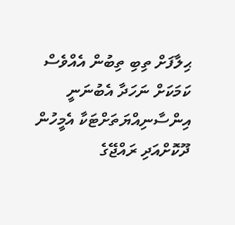ޙިލާފަށް ތިބި ތިބުން އެއްވެސް ކަމަކަށް ނަހަދާ އެބުނަނީ އިންސާނިއްޔަތަށްޓަކާ އެމީހުން ދޫކޮށްއަދި ރައްޖޭގެ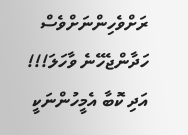ރަށްވެހިންނަށްވެސް ހަދާންޖެހޭނެ ވާހަލަ!!! އަދި ކޮބާ އެމީހުންނަކީ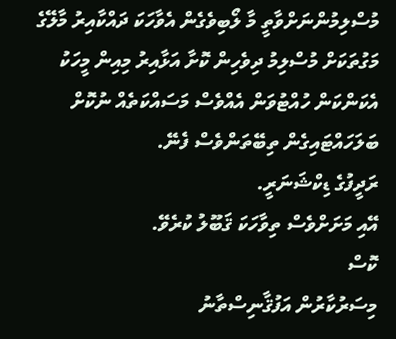މުސްލިމުންނަށްވާތީ މާ ލޯބިވެގެން އެވާހަކަ ދައްކާއިރު މާލޭގެ މަގުތަކަށް މުސްލިމު ދިވެހިން ކޮށާ އަޅާއިރު މިއިން މީހަކު އެކަންކަން ހުއްޓުވަން އެއްވެސް މަސައްކަތެއް ނުކޮށް ބަލަހައްޓައިގެން ތިބޭތަންވެސް ފެނޭ.
ރަދީފުގެ ޑިކްޝަނަރީ.
އޭއި މަށަށްވެސް ތިވާހަކަ ޤަބޫލު ކުރެވޭ.
ކޮސް
މިސަރުކާރުން އަފުޤާނިސްތާނު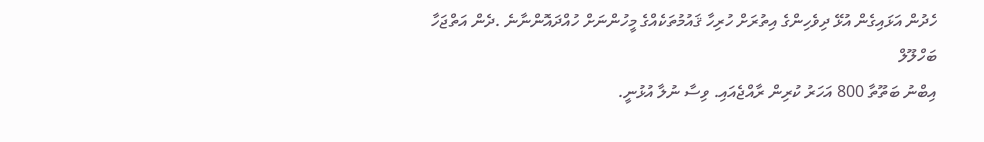ހެދުން އަޅައިގެން އުޅޭ ދިވެހިންގެ އިތުރަށް ހުރިހާ ޤައުމުތަކެއްގެ މީހުންނަށް ހުއްދައޮންނާނެ .ދެން އަތްޖަހާ
ބަހްލޫލް
އިބްނު ބަތޫތާ 800 އަހަރު ކުރިން ރާއްޖެއައި. ވިސާ ނުލާ އުޅުނީ.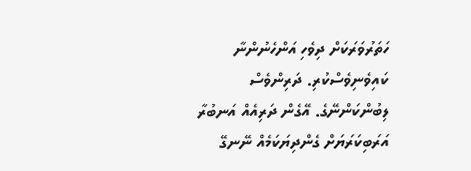ހަތަރުވަރަކަށް ދިވެހި އަންހެނުންނާ ކައިވެނިވެސްކުރި. ދަރިންވެސް ލިބުންކަންނޭގެ. އޭގެން ދަރިއެއް އަނބުރާ އަރަބިކަރަޔަށް ގެންދިޔަކަމެއް ނޭނގޭ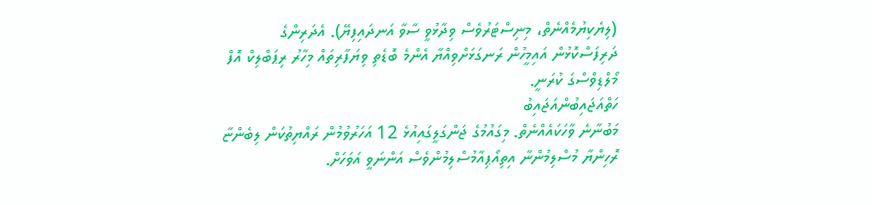(ލިޔެކިޔުމެއްނެތް، މިނިސްޓަރުވެސް ވިދާޅުވީ ސާވާ އަނދައިފިޔޭ). އެދަރިންގެ ދަރިފަސްކޮޅުން އައިމީހުން ރަނގަޅަށްވިއްޔާ އެންމެ ބޮޑެތި ވިޔަފާރިތައް މިހާރު ރިޕަބްލިކް އޮފް މޯލްޑިވްސްގަ ކުރަނީ.
ހަތްއަޖައިބުންއަޖައިބު
މަބުނާނެ ވާހަކައެއްނެތް. މިގައުމުގެ ޖަންގަލީގައިއުޅެ 12 އަހަރުވުމުން ރައްޔިތުކަން ލިބެންޏާ ރޮހިންޔާ މުސްލިމުންނާ އިތިއޯޕިއާމުސްލިމުންވެސް އަންނަވީ އަވަހަށް.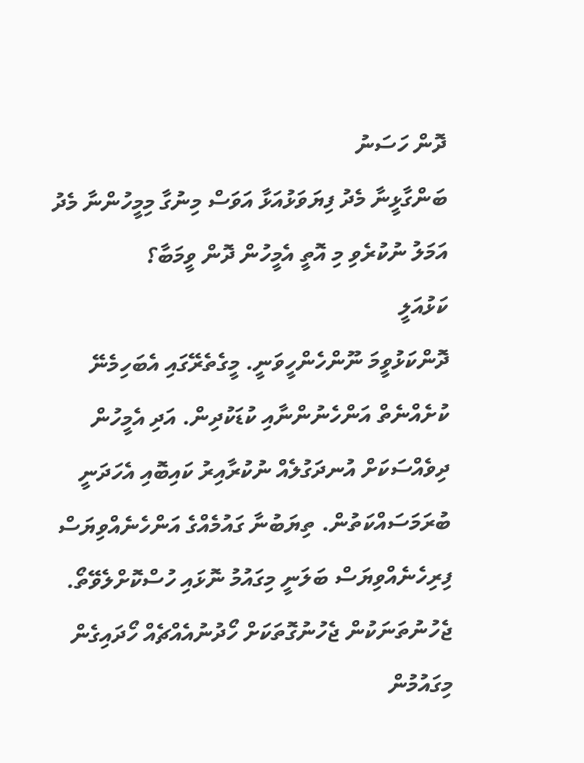ދޮން ހަސަނު
ބަންގާޅީނާ މެދު ފިޔަވަޅުއަޅާ އަވަސް މިނުގާ މިމީހުންނާ މެދު އަމަލު ނުކުރެވި މި އޮތީ އެމީހުން ދޮން ވީމަބާ؟
ކަޅުއަލީ
ދޮންކަޅުވީމަ ނޫންހެންހީވަނީ. މީގެތެރޭގައި އެބަހިމެނޭ ކުށެއްނެތް އަންހެނުންނާއި ކުޑަކުދިން. އަދި އެމީހުން ދިވެއްސަކަށް އުނދަގުލެއް ނުކުރާއިރު ކައިބޮއި އެހަދަނީ ބުރަމަސައްކަތުން. ތިޔަބުނާ ގައުމެއްގެ އަންހެނެއްވިޔަސް ފިރިހެނެއްވިޔަސް ބަލަނީ މިގައުމު ނޮޅައި ހުސްކޮށްލެވޭތޯ. ޖެހުނުތަނަކުން ޖެހުނުގޮތަކަށް ހޯދުނުއެއްޗެއް ހޯދައިގެން މިގައުމުން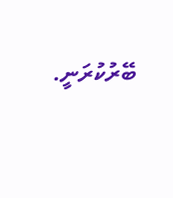ބޭރުކުރަނީ.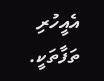އެއީހުރި ތަފާތަކީ.